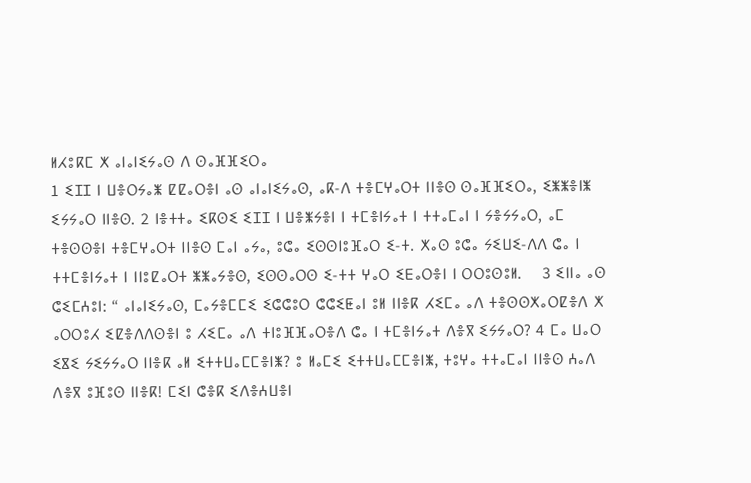ⵍⵃⵓⴽⵎ ⵅ ⴰⵏⴰⵏⵉⵢⴰⵙ ⴷ ⵙⴰⴼⴼⵉⵔⴰ
1 ⵉⵊⵊ ⵏ ⵡⴻⵔⵢⴰⵥ ⵇⵇⴰⵔⴻⵏ ⴰⵙ ⴰⵏⴰⵏⵉⵢⴰⵙ, ⴰⴽ-ⴷ ⵜⴻⵎⵖⴰⵔⵜ ⵏⵏⴻⵙ ⵙⴰⴼⴼⵉⵔⴰ, ⵉⵥⵥⴻⵏⵥ ⵉⵢⵢⴰⵔ ⵏⵏⴻⵙ. 2 ⵏⴻⵜⵜⴰ ⵉⴽⵙⵉ ⵉⵊⵊ ⵏ ⵡⴻⵥⵢⴻⵏ ⵏ ⵜⵎⴻⵏⵢⴰⵜ ⵏ ⵜⵜⴰⵎⴰⵏ ⵏ ⵢⴻⵢⵢⴰⵔ, ⴰⵎ ⵜⴻⵙⵙⴻⵏ ⵜⴻⵎⵖⴰⵔⵜ ⵏⵏⴻⵙ ⵎⴰⵏ ⴰⵢⴰ, ⵓⵛⴰ ⵉⵙⵙⵏⵓⴼⴰⵔ ⵉ-ⵜ. ⵅⴰⵙ ⵓⵛⴰ ⵢⵉⵡⵉ-ⴷⴷ ⵛⴰ ⵏ ⵜⵜⵎⴻⵏⵢⴰⵜ ⵏ ⵏⵏⵓⵇⴰⵔⵜ ⵥⵥⴰⵢⴻⵙ, ⵉⵙⵙⴰⵔⵙ ⵉ-ⵜⵜ ⵖⴰⵔ ⵉⴹⴰⵔⴻⵏ ⵏ ⵔⵔⵓⵙⵓⵍ.    3 ⵉⵏⵏⴰ ⴰⵙ ⵛⵉⵎⵄⵓⵏ: “ ⴰⵏⴰⵏⵉⵢⴰⵙ, ⵎⴰⵢⴻⵎⵎⵉ ⵉⵛⵛⵓⵔ ⵛⵛⵉⵟⴰⵏ ⵓⵍ ⵏⵏⴻⴽ ⵃⵉⵎⴰ ⴰⴷ ⵜⴻⵙⵙⵅⴰⵔⵇⴻⴷ ⵅ ⴰⵔⵔⵓⵃ ⵉⵇⴻⴷⴷⵙⴻⵏ ⵓ ⵃⵉⵎⴰ ⴰⴷ ⵜⵏⵓⴼⴼⴰⵔⴻⴷ ⵛⴰ ⵏ ⵜⵎⴻⵏⵢⴰⵜ ⴷⴻⴳ ⵉⵢⵢⴰⵔ? 4 ⵎⴰ ⵡⴰⵔ ⵉⴵⵉ ⵢⵉⵢⵢⴰⵔ ⵏⵏⴻⴽ ⴰⵍ ⵉⵜⵜⵡⴰⵎⵎⴻⵏⵥ? ⵓ ⵍⴰⵎⵉ ⵉⵜⵜⵡⴰⵎⵎⴻⵏⵥ, ⵜⵓⵖⴰ ⵜⵜⴰⵎⴰⵏ ⵏⵏⴻⵙ ⵄⴰⴷ ⴷⴻⴳ ⵓⴼⵓⵙ ⵏⵏⴻⴽ! ⵎⵉⵏ ⵛⴻⴽ ⵉⴷⴻⵄⵡⴻⵏ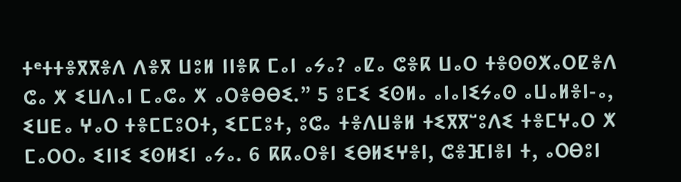ⵜᵉⵜⵜⴻⴳⴳⴻⴷ ⴷⴻⴳ ⵡⵓⵍ ⵏⵏⴻⴽ ⵎⴰⵏ ⴰⵢⴰ? ⴰⵇⴰ ⵛⴻⴽ ⵡⴰⵔ ⵜⴻⵙⵙⵅⴰⵔⵇⴻⴷ ⵛⴰ ⵅ ⵉⵡⴷⴰⵏ ⵎⴰⵛⴰ ⵅ ⴰⵔⴻⴱⴱⵉ.” 5 ⵓⵎⵉ ⵉⵙⵍⴰ ⴰⵏⴰⵏⵉⵢⴰⵙ ⴰⵡⴰⵍⴻⵏ-ⴰ, ⵉⵡⴹⴰ ⵖⴰⵔ ⵜⴻⵎⵎⵓⵔⵜ, ⵉⵎⵎⵓⵜ, ⵓⵛⴰ ⵜⴻⴷⵡⴻⵍ ⵜⵉⴳⴳⵯⵓⴷⵉ ⵜⴻⵎⵖⴰⵔ ⵅ ⵎⴰⵔⵔⴰ ⵉⵏⵏⵉ ⵉⵙⵍⵉⵏ ⴰⵢⴰ. 6 ⴽⴽⴰⵔⴻⵏ ⵉⴱⵍⵉⵖⴻⵏ, ⵛⴻⴼⵏⴻⵏ ⵜ, ⴰⵔⴱⵓⵏ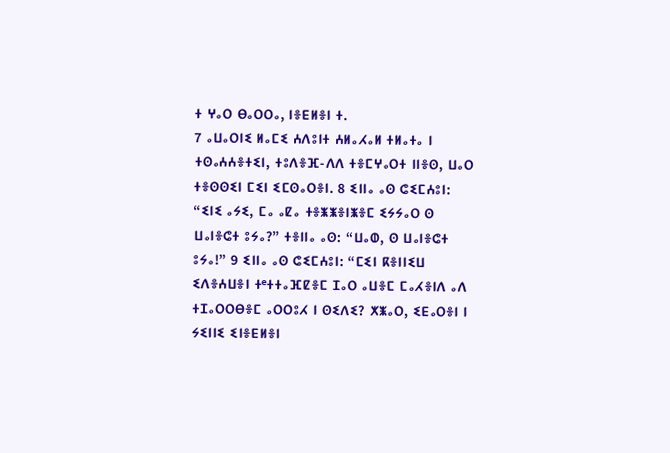ⵜ ⵖⴰⵔ ⴱⴰⵔⵔⴰ, ⵏⴻⴹⵍⴻⵏ ⵜ.
7 ⴰⵡⴰⵔⵏⵉ ⵍⴰⵎⵉ ⵄⴷⵓⵏⵜ ⵄⵍⴰⵃⴰⵍ ⵜⵍⴰⵜⴰ ⵏ ⵜⵙⴰⵄⵄⴻⵜⵉⵏ, ⵜⵓⴷⴻⴼ-ⴷⴷ ⵜⴻⵎⵖⴰⵔⵜ ⵏⵏⴻⵙ, ⵡⴰⵔ ⵜⴻⵙⵙⵉⵏ ⵎⵉⵏ ⵉⵎⵙⴰⵔⴻⵏ. 8 ⵉⵏⵏⴰ ⴰⵙ ⵛⵉⵎⵄⵓⵏ: “ⵉⵏⵉ ⴰⵢⵉ, ⵎⴰ ⴰⵇⴰ ⵜⴻⵥⵥⴻⵏⵥⴻⵎ ⵉⵢⵢⴰⵔ ⵙ ⵡⴰⵏⴻⵛⵜ ⵓⵢⴰ?” ⵜⴻⵏⵏⴰ ⴰⵙ: “ⵡⴰⵀ, ⵙ ⵡⴰⵏⴻⵛⵜ ⵓⵢⴰ!” 9 ⵉⵏⵏⴰ ⴰⵙ ⵛⵉⵎⵄⵓⵏ: “ⵎⵉⵏ ⴽⴻⵏⵏⵉⵡ ⵉⴷⴻⵄⵡⴻⵏ ⵜᵉⵜⵜⴰⴼⵇⴻⵎ ⵊⴰⵔ ⴰⵡⴻⵎ ⵎⴰⵃⴻⵏⴷ ⴰⴷ ⵜⵊⴰⵔⵔⴱⴻⵎ ⴰⵔⵔⵓⵃ ⵏ ⵙⵉⴷⵉ? ⵅⵥⴰⵔ, ⵉⴹⴰⵔⴻⵏ ⵏ ⵢⵉⵏⵏⵉ ⵉⵏⴻⴹⵍⴻⵏ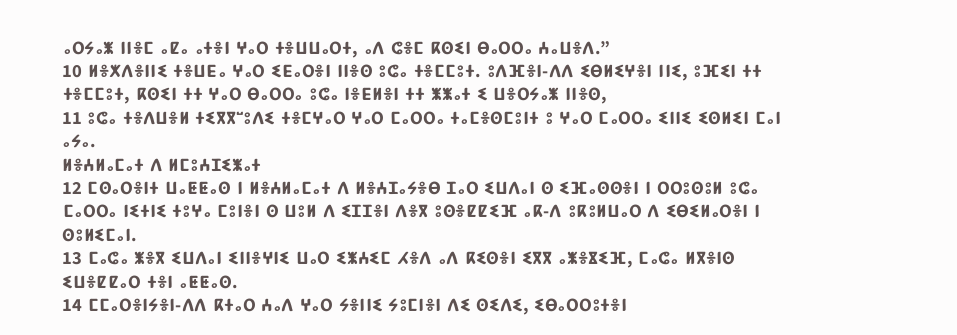ⴰⵔⵢⴰⵥ ⵏⵏⴻⵎ ⴰⵇⴰ ⴰⵜⴻⵏ ⵖⴰⵔ ⵜⴻⵡⵡⴰⵔⵜ, ⴰⴷ ⵛⴻⵎ ⴽⵙⵉⵏ ⴱⴰⵔⵔⴰ ⵄⴰⵡⴻⴷ.”
10 ⵍⴻⵅⴷⴻⵏⵏⵉ ⵜⴻⵡⴹⴰ ⵖⴰⵔ ⵉⴹⴰⵔⴻⵏ ⵏⵏⴻⵙ ⵓⵛⴰ ⵜⴻⵎⵎⵓⵜ. ⵓⴷⴼⴻⵏ-ⴷⴷ ⵉⴱⵍⵉⵖⴻⵏ ⵏⵏⵉ, ⵓⴼⵉⵏ ⵜⵜ ⵜⴻⵎⵎⵓⵜ, ⴽⵙⵉⵏ ⵜⵜ ⵖⴰⵔ ⴱⴰⵔⵔⴰ ⵓⵛⴰ ⵏⴻⴹⵍⴻⵏ ⵜⵜ ⵥⵥⴰⵜ ⵉ ⵡⴻⵔⵢⴰⵥ ⵏⵏⴻⵙ,
11 ⵓⵛⴰ ⵜⴻⴷⵡⴻⵍ ⵜⵉⴳⴳⵯⵓⴷⵉ ⵜⴻⵎⵖⴰⵔ ⵖⴰⵔ ⵎⴰⵔⵔⴰ ⵜⴰⵎⴻⵙⵎⵓⵏⵜ ⵓ ⵖⴰⵔ ⵎⴰⵔⵔⴰ ⵉⵏⵏⵉ ⵉⵙⵍⵉⵏ ⵎⴰⵏ ⴰⵢⴰ.
ⵍⴻⵄⵍⴰⵎⴰⵜ ⴷ ⵍⵎⵓⵄⵊⵉⵥⴰⵜ
12 ⵎⵙⴰⵔⴻⵏⵜ ⵡⴰⵟⵟⴰⵙ ⵏ ⵍⴻⵄⵍⴰⵎⴰⵜ ⴷ ⵍⴻⵄⵊⴰⵢⴻⴱ ⵊⴰⵔ ⵉⵡⴷⴰⵏ ⵙ ⵉⴼⴰⵙⵙⴻⵏ ⵏ ⵔⵔⵓⵙⵓⵍ ⵓⵛⴰ ⵎⴰⵔⵔⴰ ⵏⵉⵜⵏⵉ ⵜⵓⵖⴰ ⵎⵓⵏⴻⵏ ⵙ ⵡⵓⵍ ⴷ ⵉⵊⵊⴻⵏ ⴷⴻⴳ ⵓⵙⴻⵇⵇⵉⴼ ⴰⴽ-ⴷ ⵓⴽⵓⵍⵡⴰⵔ ⴷ ⵉⴱⵉⵍⴰⵔⴻⵏ ⵏ ⵙⵓⵍⵉⵎⴰⵏ.
13 ⵎⴰⵛⴰ ⵥⴻⴳ ⵉⵡⴷⴰⵏ ⵉⵏⵏⴻⵖⵏⵉ ⵡⴰⵔ ⵉⵥⵄⵉⵎ ⵃⴻⴷ ⴰⴷ ⴽⵉⵙⴻⵏ ⵉⴳⴳ ⴰⵥⴻⴵⵉⴼ, ⵎⴰⵛⴰ ⵍⴳⴻⵏⵙ ⵉⵡⴻⵇⵇⴰⵔ ⵜⴻⵏ ⴰⵟⵟⴰⵙ.
14 ⵎⵎⴰⵔⴻⵏⵢⴻⵏ-ⴷⴷ ⴽⵜⴰⵔ ⵄⴰⴷ ⵖⴰⵔ ⵢⴻⵏⵏⵉ ⵢⵓⵎⵏⴻⵏ ⴷⵉ ⵙⵉⴷⵉ, ⵉⴱⴰⵔⵔⵓⵜⴻⵏ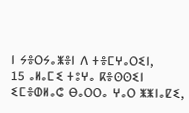ⵏ ⵢⴻⵔⵢⴰⵥⴻⵏ ⴷ ⵜⴻⵎⵖⴰⵔⵉⵏ,
15 ⴰⵍⴰⵎⵉ ⵜⵓⵖⴰ ⴽⴻⵙⵙⵉⵏ ⵉⵎⴻⵀⵍⴰⵛ ⴱⴰⵔⵔⴰ ⵖⴰⵔ ⵥⵥⵏⴰⵇⵉ,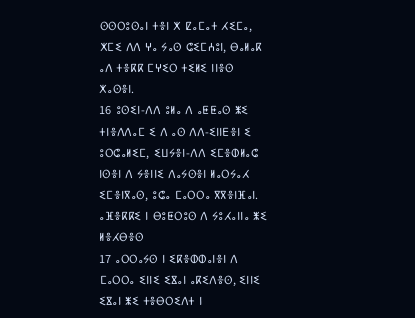ⵙⵙⵔⵓⵙⴰⵏ ⵜⴻⵏ ⵅ ⵇⴰⵎⴰⵜ ⵃⵉⵎⴰ, ⵅⵎⵉ ⴷⴷ ⵖⴰ ⵢⴰⵙ ⵛⵉⵎⵄⵓⵏ, ⴱⴰⵍⴰⴽ ⴰⴷ ⵜⴻⴽⴽ ⵎⵖⵉⵔ ⵜⵉⵍⵉ ⵏⵏⴻⵙ ⵅⴰⵙⴻⵏ.
16 ⵓⵙⵉⵏ-ⴷⴷ ⵓⵍⴰ ⴷ ⴰⵟⵟⴰⵙ ⵥⵉ ⵜⵏⴻⴷⴷⴰⵎ ⵉ ⴷ ⴰⵙ ⴷⴷ-ⵉⵏⵏⴹⴻⵏ ⵉ ⵓⵔⵛⴰⵍⵉⵎ, ⵉⵡⵢⴻⵏ-ⴷⴷ ⵉⵎⴻⵀⵍⴰⵛ ⵏⵙⴻⵏ ⴷ ⵢⴻⵏⵏⵉ ⴷⴰⵢⵙⴻⵏ ⵍⴰⵔⵢⴰⵃ ⵉⵎⴻⵏⴳⴰⵙ, ⵓⵛⴰ ⵎⴰⵔⵔⴰ ⴳⴳⴻⵏⴼⴰⵏ.
ⴰⴼⴻⴽⴽⵉ ⵏ ⴱⵓⵟⵔⵓⵙ ⴷ ⵢⵓⵃⴰⵏⵏⴰ ⵥⵉ ⵍⴻⵃⴱⴻⵙ
17 ⴰⵔⵔⴰⵢⵙ ⵏ ⵉⴽⴻⵀⵀⴰⵏⴻⵏ ⴷ ⵎⴰⵔⵔⴰ ⵉⵏⵏⵉ ⵉⴵⴰⵏ ⴰⴽⵉⴷⴻⵙ, ⵉⵏⵏⵉ ⵉⴵⴰⵏ ⵥⵉ ⵜⴻⴱⵔⵉⴷⵜ ⵏ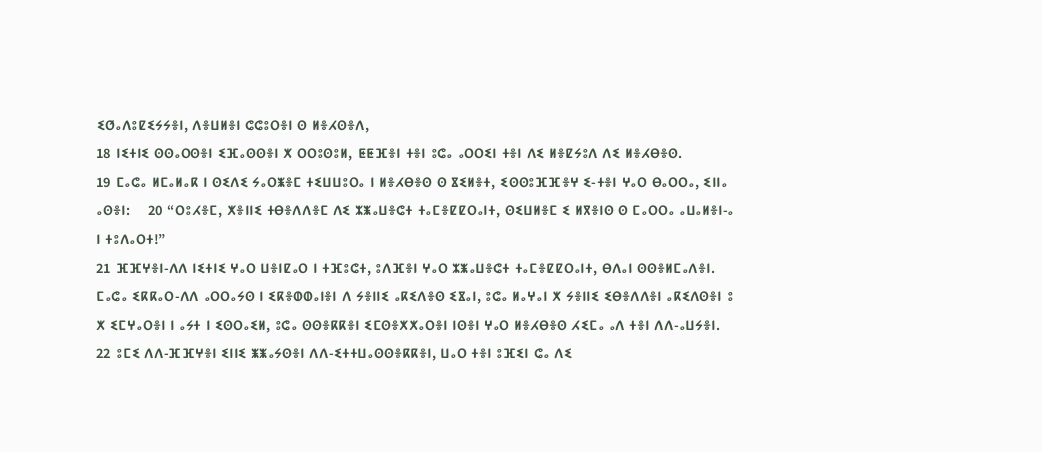ⵉⵚⴰⴷⵓⵇⵉⵢⵢⴻⵏ, ⴷⴻⵡⵍⴻⵏ ⵛⵛⵓⵔⴻⵏ ⵙ ⵍⴻⵃⵙⴻⴷ,
18 ⵏⵉⵜⵏⵉ ⵙⵙⴰⵔⵙⴻⵏ ⵉⴼⴰⵙⵙⴻⵏ ⵅ ⵔⵔⵓⵙⵓⵍ, ⵟⵟⴼⴻⵏ ⵜⴻⵏ ⵓⵛⴰ ⴰⵔⵔⵉⵏ ⵜⴻⵏ ⴷⵉ ⵍⴻⵇⵢⵓⴷ ⴷⵉ ⵍⴻⵃⴱⴻⵙ.
19 ⵎⴰⵛⴰ ⵍⵎⴰⵍⴰⴽ ⵏ ⵙⵉⴷⵉ ⵢⴰⵔⵥⴻⵎ ⵜⵉⵡⵡⵓⵔⴰ ⵏ ⵍⴻⵃⴱⴻⵙ ⵙ ⴵⵉⵍⴻⵜ, ⵉⵙⵙⵓⴼⴼⴻⵖ ⵉ-ⵜⴻⵏ ⵖⴰⵔ ⴱⴰⵔⵔⴰ, ⵉⵏⵏⴰ ⴰⵙⴻⵏ:    20 “ⵔⵓⵃⴻⵎ, ⵅⴻⵏⵏⵉ ⵜⴱⴻⴷⴷⴻⵎ ⴷⵉ ⵣⵥⴰⵡⴻⵛⵜ ⵜⴰⵎⴻⵇⵇⵔⴰⵏⵜ, ⵙⵉⵡⵍⴻⵎ ⵉ ⵍⴳⴻⵏⵙ ⵙ ⵎⴰⵔⵔⴰ ⴰⵡⴰⵍⴻⵏ-ⴰ ⵏ ⵜⵓⴷⴰⵔⵜ!”
21 ⴼⴼⵖⴻⵏ-ⴷⴷ ⵏⵉⵜⵏⵉ ⵖⴰⵔ ⵡⴻⵏⵇⴰⵔ ⵏ ⵜⴼⵓⵛⵜ, ⵓⴷⴼⴻⵏ ⵖⴰⵔ ⵣⵥⴰⵡⴻⵛⵜ ⵜⴰⵎⴻⵇⵇⵔⴰⵏⵜ, ⴱⴷⴰⵏ ⵙⵙⴻⵍⵎⴰⴷⴻⵏ.
ⵎⴰⵛⴰ ⵉⴽⴽⴰⵔ-ⴷⴷ ⴰⵔⵔⴰⵢⵙ ⵏ ⵉⴽⴻⵀⵀⴰⵏⴻⵏ ⴷ ⵢⴻⵏⵏⵉ ⴰⴽⵉⴷⴻⵙ ⵉⴵⴰⵏ, ⵓⵛⴰ ⵍⴰⵖⴰⵏ ⵅ ⵢⴻⵏⵏⵉ ⵉⴱⴻⴷⴷⴻⵏ ⴰⴽⵉⴷⵙⴻⵏ ⵓ ⵅ ⵉⵎⵖⴰⵔⴻⵏ ⵏ ⴰⵢⵜ ⵏ ⵉⵙⵔⴰⵉⵍ, ⵓⵛⴰ ⵙⵙⴻⴽⴽⴻⵏ ⵉⵎⵙⴻⵅⵅⴰⵔⴻⵏ ⵏⵙⴻⵏ ⵖⴰⵔ ⵍⴻⵃⴱⴻⵙ ⵃⵉⵎⴰ ⴰⴷ ⵜⴻⵏ ⴷⴷ-ⴰⵡⵢⴻⵏ. 22 ⵓⵎⵉ ⴷⴷ-ⴼⴼⵖⴻⵏ ⵉⵏⵏⵉ ⵥⵥⴰⵢⵙⴻⵏ ⴷⴷ-ⵉⵜⵜⵡⴰⵙⵙⴻⴽⴽⴻⵏ, ⵡⴰⵔ ⵜⴻⵏ ⵓⴼⵉⵏ ⵛⴰ ⴷⵉ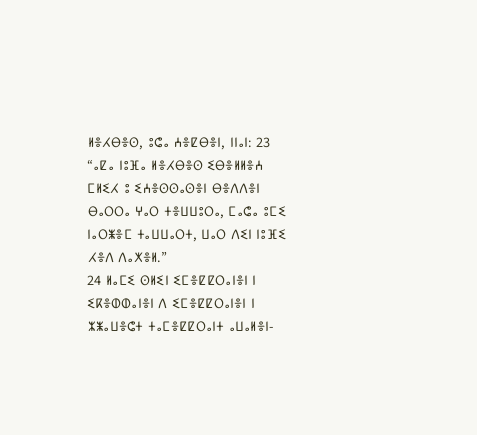ⵍⴻⵃⴱⴻⵙ, ⵓⵛⴰ ⵄⴻⵇⴱⴻⵏ, ⵏⵏⴰⵏ: 23 “ⴰⵇⴰ ⵏⵓⴼⴰ ⵍⴻⵃⴱⴻⵙ ⵉⴱⴻⵍⵍⴻⵄ ⵎⵍⵉⵃ ⵓ ⵉⵄⴻⵙⵙⴰⵙⴻⵏ ⴱⴻⴷⴷⴻⵏ ⴱⴰⵔⵔⴰ ⵖⴰⵔ ⵜⴻⵡⵡⵓⵔⴰ, ⵎⴰⵛⴰ ⵓⵎⵉ ⵏⴰⵔⵥⴻⵎ ⵜⴰⵡⵡⴰⵔⵜ, ⵡⴰⵔ ⴷⵉⵏ ⵏⵓⴼⵉ ⵃⴻⴷ ⴷⴰⵅⴻⵍ.”
24 ⵍⴰⵎⵉ ⵙⵍⵉⵏ ⵉⵎⴻⵇⵇⵔⴰⵏⴻⵏ ⵏ ⵉⴽⴻⵀⵀⴰⵏⴻⵏ ⴷ ⵉⵎⴻⵇⵇⵔⴰⵏⴻⵏ ⵏ ⵣⵥⴰⵡⴻⵛⵜ ⵜⴰⵎⴻⵇⵇⵔⴰⵏⵜ ⴰⵡⴰⵍⴻⵏ-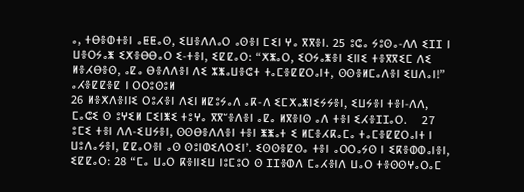ⴰ, ⵜⴱⴻⵀⵜⴻⵏ ⴰⵟⵟⴰⵙ, ⵉⵡⴻⴷⴷⴰⵔ ⴰⵙⴻⵏ ⵎⵉⵏ ⵖⴰ ⴳⴳⴻⵏ. 25 ⵓⵛⴰ ⵢⵓⵙⴰ-ⴷⴷ ⵉⵊⵊ ⵏ ⵡⴻⵔⵢⴰⵥ ⵉⵅⴻⴱⴱⴰⵔ ⵉ-ⵜⴻⵏ, ⵉⵇⵇⴰⵔ: “ⵅⵥⴰⵔ, ⵉⵔⵢⴰⵥⴻⵏ ⵉⵏⵏⵉ ⵜⴻⴳⴳⵉⵎ ⴷⵉ ⵍⴻⵃⴱⴻⵙ, ⴰⵇⴰ ⴱⴻⴷⴷⴻⵏ ⴷⵉ ⵣⵥⴰⵡⴻⵛⵜ ⵜⴰⵎⴻⵇⵇⵔⴰⵏⵜ, ⵙⵙⴻⵍⵎⴰⴷⴻⵏ ⵉⵡⴷⴰⵏ!”
ⴰⵃⴻⵇⵇⴻⵇ ⵏ ⵔⵔⵓⵙⵓⵍ
26 ⵍⴻⵅⴷⴻⵏⵏⵉ ⵔⵓⵃⴻⵏ ⴷⵉⵏ ⵍⵇⵓⵢⴰⴷ ⴰⴽ-ⴷ ⵉⵎⵅⴰⵥⵏⵉⵢⵢⴻⵏ, ⵉⵡⵢⴻⵏ ⵜⴻⵏ-ⴷⴷ, ⵎⴰⵛⵉ ⵙ ⵓⵖⵉⵍ ⵎⵉⵏⵥⵉ ⵜⵓⵖⴰ ⴳⴳⵯⴻⴷⴻⵏ ⴰⵇⴰ ⵍⴳⴻⵏⵙ ⴰⴷ ⵜⴻⵏ ⵉⵃⴻⵊⵊⴰⵔ.    27 ⵓⵎⵉ ⵜⴻⵏ ⴷⴷ-ⵉⵡⵢⴻⵏ, ⵙⵙⴱⴻⴷⴷⴻⵏ ⵜⴻⵏ ⵥⵥⴰⵜ ⵉ ⵍⵎⴻⵃⴽⴰⵎⴰ ⵜⴰⵎⴻⵇⵇⵔⴰⵏⵜ ⵏ ⵡⵓⴷⴰⵢⴻⵏ, ⵇⵇⴰⵔⴻⵏ ⴰⵙ ⵙⵓⵏⵀⵉⴷⵔⵉⵏ’. ⵉⵙⵙⴻⵇⵙⴰ ⵜⴻⵏ ⴰⵔⵔⴰⵢⵙ ⵏ ⵉⴽⴻⵀⵀⴰⵏⴻⵏ, ⵉⵇⵇⴰⵔ: 28 “ⵎⴰ ⵡⴰⵔ ⴽⴻⵏⵏⵉⵡ ⵏⵓⵎⵓⵔ ⵙ ⵊⵊⴻⵀⴷ ⵎⴰⵃⴻⵏⴷ ⵡⴰⵔ ⵜⴻⵙⵙⵖⴰⵔⴰⵎ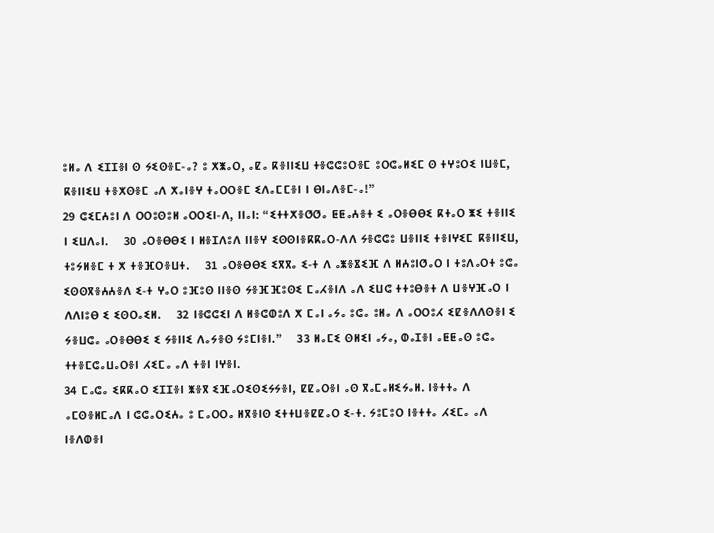ⵓⵍⴰ ⴷ ⵉⵊⵊⴻⵏ ⵙ ⵢⵉⵙⴻⵎ-ⴰ? ⵓ ⵅⵥⴰⵔ, ⴰⵇⴰ ⴽⴻⵏⵏⵉⵡ ⵜⴻⵛⵛⵓⵔⴻⵎ ⵓⵔⵛⴰⵍⵉⵎ ⵙ ⵜⵖⵓⵔⵉ ⵏⵡⴻⵎ, ⴽⴻⵏⵏⵉⵡ ⵜⴻⵅⵙⴻⵎ ⴰⴷ ⵅⴰⵏⴻⵖ ⵜⴰⵔⵔⴻⵎ ⵉⴷⴰⵎⵎⴻⵏ ⵏ ⴱⵏⴰⴷⴻⵎ-ⴰ!”
29 ⵛⵉⵎⵄⵓⵏ ⴷ ⵔⵔⵓⵙⵓⵍ ⴰⵔⵔⵉⵏ-ⴷ, ⵏⵏⴰⵏ: “ⵉⵜⵜⵅⴻⵚⵚⴰ ⵟⵟⴰⵄⴻⵜ ⵉ ⴰⵔⴻⴱⴱⵉ ⴽⵜⴰⵔ ⵥⵉ ⵜⴻⵏⵏⵉ ⵏ ⵉⵡⴷⴰⵏ.    30 ⴰⵔⴻⴱⴱⵉ ⵏ ⵍⴻⵊⴷⵓⴷ ⵏⵏⴻⵖ ⵉⵙⵙⵏⴻⴽⴽⴰⵔ-ⴷⴷ ⵢⴻⵛⵛⵓ ⵡⴻⵏⵏⵉ ⵜⴻⵏⵖⵉⵎ ⴽⴻⵏⵏⵉⵡ, ⵜⵓⵢⵍⴻⵎ ⵜ ⵅ ⵜⴻⴼⵔⴻⵡⵜ.    31 ⴰⵔⴻⴱⴱⵉ ⵉⴳⴳⴰ ⵉ-ⵜ ⴷ ⴰⵥⴻⴵⵉⴼ ⴷ ⵍⵄⵓⵏⵚⴰⵔ ⵏ ⵜⵓⴷⴰⵔⵜ ⵓⵛⴰ ⵉⵙⵙⴳⴻⵄⵄⴻⴷ ⵉ-ⵜ ⵖⴰⵔ ⵓⴼⵓⵙ ⵏⵏⴻⵙ ⵢⴻⴼⴼⵓⵙⵉ ⵎⴰⵃⴻⵏⴷ ⴰⴷ ⵉⵡⵛ ⵜⵜⵓⴱⴻⵜ ⴷ ⵡⴻⵖⴼⴰⵔ ⵏ ⴷⴷⵏⵓⴱ ⵉ ⵉⵙⵔⴰⵉⵍ.    32 ⵏⴻⵛⵛⵉⵏ ⴷ ⵍⴻⵛⵀⵓⴷ ⵅ ⵎⴰⵏ ⴰⵢⴰ ⵓⵛⴰ ⵓⵍⴰ ⴷ ⴰⵔⵔⵓⵃ ⵉⵇⴻⴷⴷⵙⴻⵏ ⵉ ⵢⴻⵡⵛⴰ ⴰⵔⴻⴱⴱⵉ ⵉ ⵢⴻⵏⵏⵉ ⴷⴰⵢⴻⵙ ⵢⵓⵎⵏⴻⵏ.”    33 ⵍⴰⵎⵉ ⵙⵍⵉⵏ ⴰⵢⴰ, ⵀⴰⵊⴻⵏ ⴰⵟⵟⴰⵙ ⵓⵛⴰ ⵜⵜⴻⵎⵛⴰⵡⴰⵔⴻⵏ ⵃⵉⵎⴰ ⴰⴷ ⵜⴻⵏ ⵏⵖⴻⵏ.
34 ⵎⴰⵛⴰ ⵉⴽⴽⴰⵔ ⵉⵊⵊⴻⵏ ⵥⴻⴳ ⵉⴼⴰⵔⵉⵙⵉⵢⵢⴻⵏ, ⵇⵇⴰⵔⴻⵏ ⴰⵙ ⴳⴰⵎⴰⵍⵉⵢⴰⵍ. ⵏⴻⵜⵜⴰ ⴷ ⴰⵎⵙⴻⵍⵎⴰⴷ ⵏ ⵛⵛⴰⵔⵉⵄⴰ ⵓ ⵎⴰⵔⵔⴰ ⵍⴳⴻⵏⵙ ⵉⵜⵜⵡⴻⵇⵇⴰⵔ ⵉ-ⵜ. ⵢⵓⵎⵓⵔ ⵏⴻⵜⵜⴰ ⵃⵉⵎⴰ ⴰⴷ ⵏⴻⴷⵀⴻⵏ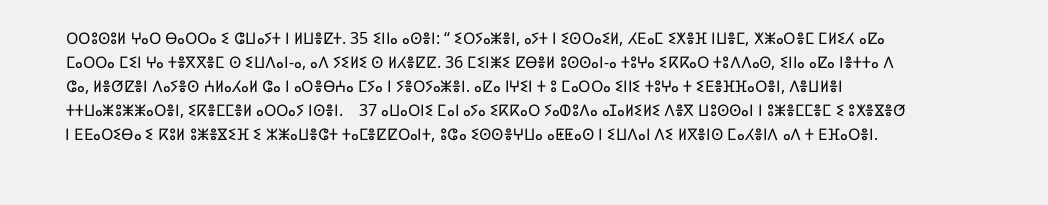ⵔⵔⵓⵙⵓⵍ ⵖⴰⵔ ⴱⴰⵔⵔⴰ ⵉ ⵛⵡⴰⵢⵜ ⵏ ⵍⵡⴻⵇⵜ. 35 ⵉⵏⵏⴰ ⴰⵙⴻⵏ: “ ⵉⵔⵢⴰⵥⴻⵏ, ⴰⵢⵜ ⵏ ⵉⵙⵔⴰⵉⵍ, ⵃⴹⴰⵎ ⵉⵅⴻⴼ ⵏⵡⴻⵎ, ⵅⵥⴰⵔⴻⵎ ⵎⵍⵉⵃ ⴰⵇⴰ ⵎⴰⵔⵔⴰ ⵎⵉⵏ ⵖⴰ ⵜⴻⴳⴳⴻⵎ ⵙ ⵉⵡⴷⴰⵏ-ⴰ, ⴰⴷ ⵢⵉⵍⵉ ⵙ ⵍⵃⴻⵇⵇ. 36 ⵎⵉⵏⵥⵉ ⵇⴱⴻⵍ ⵓⵙⵙⴰⵏ-ⴰ ⵜⵓⵖⴰ ⵉⴽⴽⴰⵔ ⵜⵓⴷⴷⴰⵙ, ⵉⵏⵏⴰ ⴰⵇⴰ ⵏⴻⵜⵜⴰ ⴷ ⵛⴰ, ⵍⴻⵚⵇⴻⵏ ⴷⴰⵢⴻⵙ ⵄⵍⴰⵃⴰⵍ ⵛⴰ ⵏ ⴰⵔⴻⴱⵄⴰ ⵎⵢⴰ ⵏ ⵢⴻⵔⵢⴰⵥⴻⵏ. ⴰⵇⴰ ⵏⵖⵉⵏ ⵜ ⵓ ⵎⴰⵔⵔⴰ ⵉⵏⵏⵉ ⵜⵓⵖⴰ ⵜ ⵉⴹⴻⴼⴼⴰⵔⴻⵏ, ⴷⴻⵡⵍⴻⵏ ⵜⵜⵡⴰⵥⵓⵥⵥⴰⵔⴻⵏ, ⵉⴽⴻⵎⵎⴻⵍ ⴰⵔⵔⴰⵢ ⵏⵙⴻⵏ.    37 ⴰⵡⴰⵔⵏⵉ ⵎⴰⵏ ⴰⵢⴰ ⵉⴽⴽⴰⵔ ⵢⴰⵀⵓⴷⴰ ⴰⵊⴰⵍⵉⵍⵉ ⴷⴻⴳ ⵡⵓⵙⵙⴰⵏ ⵏ ⵓⵥⴻⵎⵎⴻⵎ ⵉ ⵓⵅⴻⴵⴻⵚ ⵏ ⴹⴹⴰⵔⵉⴱⴰ ⵉ ⴽⵓⵍ ⵓⵥⴻⴵⵉⴼ ⵉ ⵣⵥⴰⵡⴻⵛⵜ ⵜⴰⵎⴻⵇⵇⵔⴰⵏⵜ, ⵓⵛⴰ ⵉⵙⵙⴻⵖⵡⴰ ⴰⵟⵟⴰⵙ ⵏ ⵉⵡⴷⴰⵏ ⴷⵉ ⵍⴳⴻⵏⵙ ⵎⴰⵃⴻⵏⴷ ⴰⴷ ⵜ ⴹⴼⴰⵔⴻⵏ.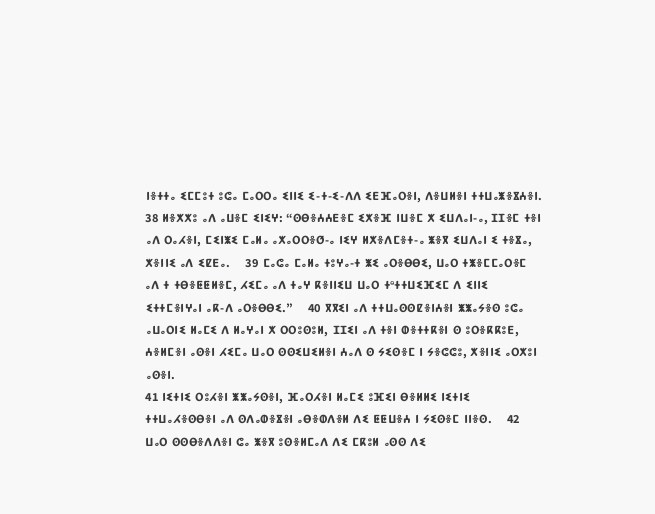ⵏⴻⵜⵜⴰ ⵉⵎⵎⵓⵜ ⵓⵛⴰ ⵎⴰⵔⵔⴰ ⵉⵏⵏⵉ ⵉ-ⵜ-ⵉ-ⴷⴷ ⵉⴹⴼⴰⵔⴻⵏ, ⴷⴻⵡⵍⴻⵏ ⵜⵜⵡⴰⵥⴻⴵⵄⴻⵏ. 38 ⵍⴻⵅⵅⵓ ⴰⴷ ⴰⵡⴻⵎ ⵉⵏⵉⵖ: “ⵙⴱⴻⵄⵄⴹⴻⵎ ⵉⵅⴻⴼ ⵏⵡⴻⵎ ⵅ ⵉⵡⴷⴰⵏ-ⴰ, ⵊⵊⴻⵎ ⵜⴻⵏ ⴰⴷ ⵔⴰⵃⴻⵏ, ⵎⵉⵏⵥⵉ ⵎⴰⵍⴰ ⴰⵅⴰⵔⵔⴻⵚ-ⴰ ⵏⵉⵖ ⵍⵅⴻⴷⵎⴻⵜ-ⴰ ⵥⴻⴳ ⵉⵡⴷⴰⵏ ⵉ ⵜⴻⴵⴰ, ⵅⴻⵏⵏⵉ ⴰⴷ ⵉⵇⴹⴰ.    39 ⵎⴰⵛⴰ ⵎⴰⵍⴰ ⵜⵓⵖⴰ-ⵜ ⵥⵉ ⴰⵔⴻⴱⴱⵉ, ⵡⴰⵔ ⵜⵥⴻⵎⵎⴰⵔⴻⵎ ⴰⴷ ⵜ ⵜⴱⴻⵟⵟⵍⴻⵎ, ⵃⵉⵎⴰ ⴰⴷ ⵜⴰⵖ ⴽⴻⵏⵏⵉⵡ ⵡⴰⵔ ⵜᵉⵜⵜⵡⵉⴼⵉⵎ ⴷ ⵉⵏⵏⵉ ⵉⵜⵜⵎⴻⵏⵖⴰⵏ ⴰⴽ-ⴷ ⴰⵔⴻⴱⴱⵉ.”    40 ⴳⴳⵉⵏ ⴰⴷ ⵜⵜⵡⴰⵙⵙⵇⴻⵏⵄⴻⵏ ⵥⵥⴰⵢⴻⵙ ⵓⵛⴰ ⴰⵡⴰⵔⵏⵉ ⵍⴰⵎⵉ ⴷ ⵍⴰⵖⴰⵏ ⵅ ⵔⵔⵓⵙⵓⵍ, ⵊⵊⵉⵏ ⴰⴷ ⵜⴻⵏ ⵀⴻⵜⵜⴽⴻⵏ ⵙ ⵓⵔⴻⴽⴽⵓⴹ, ⵄⴻⵍⵎⴻⵏ ⴰⵙⴻⵏ ⵃⵉⵎⴰ ⵡⴰⵔ ⵙⵙⵉⵡⵉⵍⴻⵏ ⵄⴰⴷ ⵙ ⵢⵉⵙⴻⵎ ⵏ ⵢⴻⵛⵛⵓ, ⵅⴻⵏⵏⵉ ⴰⵔⵅⵓⵏ ⴰⵙⴻⵏ.
41 ⵏⵉⵜⵏⵉ ⵔⵓⵃⴻⵏ ⵥⵥⴰⵢⵙⴻⵏ, ⴼⴰⵔⵃⴻⵏ ⵍⴰⵎⵉ ⵓⴼⵉⵏ ⴱⴻⵍⵍⵉ ⵏⵉⵜⵏⵉ ⵜⵜⵡⴰⵃⴻⵙⴱⴻⵏ ⴰⴷ ⵙⴷⴰⵀⴻⴵⴻⵏ ⴰⴱⴻⵀⴷⴻⵍ ⴷⵉ ⵟⵟⵡⴻⵄ ⵏ ⵢⵉⵙⴻⵎ ⵏⵏⴻⵙ.    42 ⵡⴰⵔ ⵙⵙⴱⴻⴷⴷⴻⵏ ⵛⴰ ⵥⴻⴳ ⵓⵙⴻⵍⵎⴰⴷ ⴷⵉ ⵎⴽⵓⵍ ⴰⵙⵙ ⴷⵉ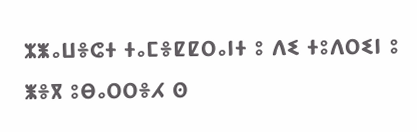ⵣⵥⴰⵡⴻⵛⵜ ⵜⴰⵎⴻⵇⵇⵔⴰⵏⵜ ⵓ ⴷⵉ ⵜⵓⴷⵔⵉⵏ ⵓ ⵥⴻⴳ ⵓⴱⴰⵔⵔⴻⵃ ⵙ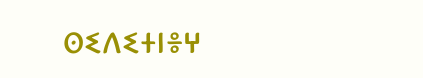ⵙⵉⴷⵉⵜⵏⴻⵖ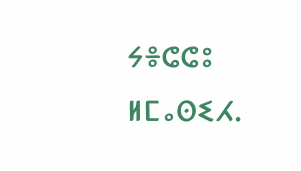ⵢⴻⵛⵛⵓ ⵍⵎⴰⵙⵉⵃ.